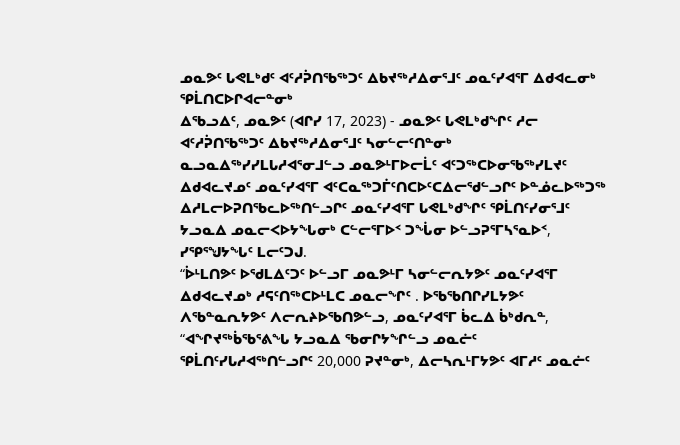ᓄᓇᕗᑦ ᒐᕙᒪᒃᑯᑦ ᐊᑦᓱᕉᑎᖃᖅᑐᑦ ᐃᑲᔪᖅᓱᐃᓂᕐᒧᑦ ᓄᓇᑦᓯᐊᕐᒥ ᐃᑯᐊᓚᓂᒃ ᕿᒫᑎᑕᐅᒋᐊᓕᓐᓂᒃ
ᐃᖃᓗᐃᑦ, ᓄᓇᕗᑦ (ᐊᒋᓯ 17, 2023) - ᓄᓇᕗᑦ ᒐᕙᒪᒃᑯᖏᑦ ᓱᓕ ᐊᑦᓱᕉᑎᖃᖅᑐᑦ ᐃᑲᔪᖅᓱᐃᓂᕐᒧᑦ ᓴᓂᓪᓕᑦᑎᓐᓂᒃ ᓇᓗᓇᐃᖅᓯᓯᒪᒐᓱᐊᕐᓂᒧᓪᓗ ᓄᓇᕗᒻᒥᐅᓕᒫᑦ ᐊᑦᑐᖅᑕᐅᓂᖃᖅᓯᒪᔪᑦ ᐃᑯᐊᓚᔪᓄᑦ ᓄᓇᑦᓯᐊᕐᒥ ᐊᑦᑕᓇᖅᑐᒦᑦᑎᑕᐅᑦᑕᐃᓕᖁᓪᓗᒋᑦ ᐅᓐᓅᓚᐅᖅᑐᖅ ᐃᓱᒪᓕᐅᕈᑎᖃᓚᐅᖅᑎᓪᓗᒋᑦ ᓄᓇᑦᓯᐊᕐᒥ ᒐᕙᒪᒃᑯᖏᑦ ᕿᒫᑎᑦᓯᓂᕐᒧᑦ ᔭᓗᓇᐃ ᓄᓇᓕᐸᐅᔭᖓᓂᒃ ᑕᓪᓕᕐᒥᐅᑉ ᑐᖔᓂ ᐅᓪᓗᕈᕐᒥᓴᕐᓇᐅᑉ, ᓯᕿᕐᖑᔭᖓᑦ ᒪᓕᑦᑐᒍ.
“ᐆᒻᒪᑎᕗᑦ ᐅᖁᒪᐃᑦᑐᑦ ᐅᓪᓗᒥ ᓄᓇᕗᒻᒥ ᓴᓂᓪᓕᕆᔭᕗᑦ ᓄᓇᑦᓯᐊᕐᒥ ᐃᑯᐊᓚᔪᓄᒃ ᓱᕋᑦᑎᖅᑕᐅᒻᒪᑕ ᓄᓇᓕᖏᑦ . ᐅᖃᖃᑎᒋᓯᒪᔭᕗᑦ ᐱᖃᓐᓇᕆᔭᕗᑦ ᐱᓕᕆᔨᐅᖃᑎᕗᓪᓗ, ᓄᓇᑦᓯᐊᕐᒥ ᑳᓚᐃ ᑳᒃᑯᕆᓐ,
“ᐊᖏᔪᖅᑳᖃᕐᕕᖓ ᔭᓗᓇᐃ ᖃᓂᒋᔭᖏᓪᓗ ᓄᓇᓖᑦ ᕿᒫᑎᑦᓯᒐᓱᐊᖅᑎᓪᓗᒋᑦ 20,000 ᕈᔪᓐᓂᒃ, ᐃᓕᓴᕆᒻᒥᔭᕗᑦ ᐊᒥᓱᑦ ᓄᓇᓖᑦ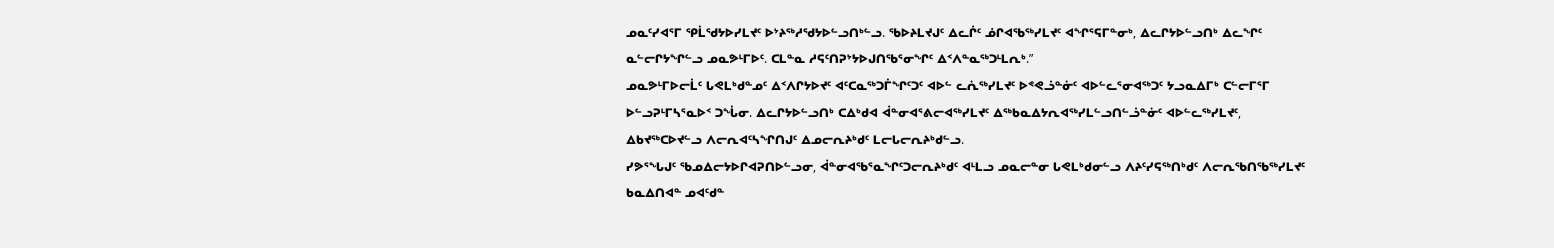ᓄᓇᑦᓯᐊᕐᒥ ᕿᒫᖁᔭᐅᓯᒪᔪᑦ ᐅᔾᔨᖅᓱᖁᔭᐅᓪᓗᑎᒃᓪᓗ. ᖃᐅᔨᒪᔪᒍᑦ ᐃᓚᒌᑦ ᓅᒋᐊᖃᖅᓯᒪᔪᑦ ᐊᖏᕐᕋᒥᓐᓂᒃ, ᐃᓚᒋᔭᐅᓪᓗᑎᒃ ᐃᓚᖏᑦ ᓇᓪᓕᒋᔭᖏᓪᓗ ᓄᓇᕗᒻᒥᐅᑦ. ᑕᒪᓐᓇ ᓱᕋᑦᑎᕈᔾᔭᐅᒍᑎᖃᕐᓂᖏᑦ ᐃᑉᐱᓐᓇᖅᑐᒻᒪᕆᒃ.”
ᓄᓇᕗᒻᒥᐅᓕᒫᑦ ᒐᕙᒪᒃᑯᓐᓄᑦ ᐃᑉᐱᒋᔭᐅᔪᑦ ᐊᑦᑕᓇᖅᑐᒦᖏᑦᑐᑦ ᐊᐅᓪ ᓚᕇᖅᓯᒪᔪᑦ ᐅᕝᕙᓘᓐᓃᑦ ᐊᐅᓪᓚᕐᓂᐊᖅᑐᑦ ᔭᓗᓇᐃᒥᒃ ᑕᓪᓕᒥᕐᒥ ᐅᓪᓗᕈᒻᒥᓴᕐᓇᐅᑉ ᑐᖔᓂ. ᐃᓚᒋᔭᐅᓪᓗᑎᒃ ᑕᐃᒃᑯᐊ ᐋᓐᓂᐊᕐᕕᓕᐊᖅᓯᒪᔪᑦ ᐃᖅᑲᓇᐃᔭᕆᐊᖅᓯᒪᓪᓗᑎᓪᓘᓐᓃᑦ ᐊᐅᓪᓚᖅᓯᒪᔪᑦ, ᐃᑲᔪᖅᑕᐅᔪᓪᓗ ᐱᓕᕆᐊᑦᓴᖏᑎᒍᑦ ᐃᓄᓕᕆᔨᒃᑯᑦ ᒪᓕᒐᓕᕆᔨᒃᑯᓪᓗ.
ᓯᕗᕐᖓᒍᑦ ᖃᓄᐃᓕᔭᐅᒋᐊᕈᑎᐅᓪᓗᓂ, ᐋᓐᓂᐊᖃᕐᓇᖏᑦᑐᓕᕆᔨᒃᑯᑦ ᐊᒻᒪᓗ ᓄᓇᓕᓐᓂ ᒐᕙᒪᒃᑯᓂᓪᓗ ᐱᔨᑦᓯᕋᖅᑎᒃᑯᑦ ᐱᓕᕆᖃᑎᖃᖅᓯᒪᔪᑦ ᑲᓇᐃᑎᐊᓐ ᓄᐊᑦᑯᓐ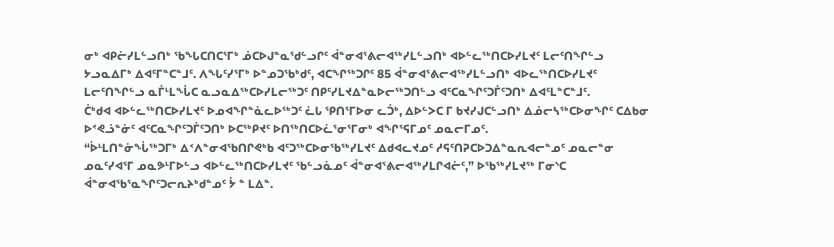ᓂᒃ ᐊᑭᓖᓯᒪᓪᓗᑎᒃ ᖃᖓᑕᑎᑕᕐᒥᒃ ᓅᑕᐅᒍᓐᓇᖁᓪᓗᒋᑦ ᐋᓐᓂᐊᕐᕕᓕᐊᖅᓯᒪᓪᓗᑎᒃ ᐊᐅᓪᓚᖅᑎᑕᐅᓯᒪᔪᑦ ᒪᓕᑦᑎᖏᓪᓗ ᔭᓗᓇᐃᒥᒃ ᐃᐊᑦᒥᓐᑕᓐᒧᑦ. ᐱᖓᑦᓯᕐᒥᒃ ᐅᓐᓄᑐᖃᒃᑯᑦ, ᐊᑕᖏᖅᑐᒋᑦ 85 ᐋᓐᓂᐊᕐᕕᓕᐊᖅᓯᒪᓪᓗᑎᒃ ᐊᐅᓚᖅᑎᑕᐅᓯᒪᔪᑦ ᒪᓕᑦᑎᖏᓪᓗ ᓇᒦᒻᒪᖔᑕ ᓇᓗᓇᐃᖅᑕᐅᓯᒪᓕᖅᑐᑦ ᑎᑭᑦᓯᒪᔪᐃᓐᓇᐅᓕᖅᑐᑎᓪᓗ ᐊᑦᑕᓇᖏᑦᑐᒦᑦᑐᑎᒃ ᐃᐊᑦᒪᓐᑕᓐᒧᑦ.
ᑖᒃᑯᐊ ᐊᐅᓪᓚᖅᑎᑕᐅᓯᒪᔪᑦ ᐅᓄᐊᖏᓐᓈᓚᐅᖅᑐᑦ ᓛᒐ ᕿᑎᕐᒥᐅᓂ ᓚᑑᒃ, ᐃᐅᓪᐳᑕ ᒥ ᑲᔪᓯᒍᑕᓪᓗᑎᒃ ᐃᓅᓕᓴᖅᑕᐅᓂᖏᑦ ᑕᐃᑲᓂ ᐅᕝᕙᓘᓐᓃᑦ ᐊᑦᑕᓇᖏᑦᑐᒦᑦᑐᑎᒃ ᐅᑕᖅᑭᔪᑦ ᐅᑎᖅᑎᑕᐅᓛᕐᓂᕐᒥᓂᒃ ᐊᖏᕐᕋᒥᓄᑦ ᓄᓇᓕᒥᓄᑦ.
“ᐆᒻᒪᑎᓐᓃᖔᖅᑐᒥᒃ ᐃᑉᐱᓐᓂᐊᖃᑎᒋᕙᒃᑲ ᐊᑦᑐᖅᑕᐅᓂᖃᖅᓯᒪᔪᑦ ᐃᑯᐊᓚᔪᓄᑦ ᓱᕋᑦᑎᕈᑕᐅᑐᐃᓐᓇᕆᐊᓕᓐᓄᑦ ᓄᓇᓕᓐᓂ ᓄᓇᑦᓯᐊᕐᒥ ᓄᓇᕗᒻᒥᐅᓪᓗ ᐊᐅᓪᓚᖅᑎᑕᐅᓯᒪᔪᑦ ᖃᓪᓗᓈᓄᑦ ᐋᓐᓂᐊᕐᕕᓕᐊᖅᓯᒪᒋᐊᓖᑦ,” ᐅᖃᖅᓯᒪᔪᖅ ᒥᓂᔅᑕ ᐋᓐᓂᐊᖃᕐᓇᖏᑦᑐᓕᕆᔨᒃᑯᓐᓄᑦ ᔮ ᓐ ᒪᐃᓐ.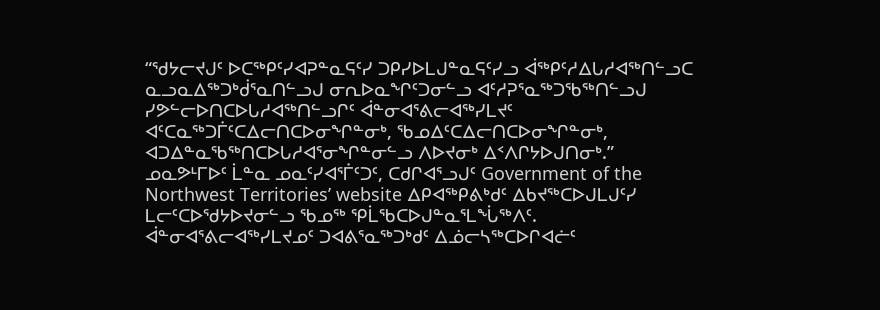“ᖁᔭᓕᔪᒍᑦ ᐅᑕᖅᑭᑦᓯᐊᕈᓐᓇᕋᑦᓯ ᑐᑭᓯᐅᒪᒍᓐᓇᕋᑦᓯᓗ ᐋᖅᑭᑦᓱᐃᒐᓱᐊᖅᑎᓪᓗᑕ ᓇᓗᓇᐃᖅᑐᒃᑰᕐᓇᑎᓪᓗᒍ ᓂᕆᐅᓇᖏᑦᑐᓂᓪᓗ ᐊᑦᓱᕈᕐᓇᖅᑐᖃᖅᑎᓪᓗᒍ ᓯᕗᓪᓕᐅᑎᑕᐅᒐᓱᐊᖅᑎᓪᓗᒋᑦ ᐋᓐᓂᐊᕐᕕᓕᐊᖅᓯᒪᔪᑦ ᐊᑦᑕᓇᖅᑐᒦᑦᑕᐃᓕᑎᑕᐅᓂᖏᓐᓂᒃ, ᖃᓄᐃᑦᑕᐃᓕᑎᑕᐅᓂᖏᓐᓂᒃ, ᐊᑐᐃᓐᓇᖃᖅᑎᑕᐅᒐᓱᐊᕐᓂᖏᓐᓂᓪᓗ ᐱᐅᔪᓂᒃ ᐃᑉᐱᒋᔭᐅᒍᑎᓂᒃ.”
ᓄᓇᕗᒻᒥᐅᑦ ᒫᓐᓇ ᓄᓇᑦᓯᐊᕐᒦᑦᑐᑦ, ᑕᑯᒋᐊᕐᓗᒍᑦ Government of the Northwest Territories’ website ᐃᑭᐊᖅᑭᕕᒃᑯᑦ ᐃᑲᔪᖅᑕᐅᒍᒪᒍᑦᓯ ᒪᓕᑦᑕᐅᖁᔭᐅᔪᓂᓪᓗ ᖃᓄᖅ ᕿᒫᖃᑕᐅᒍᓐᓇᕐᒪᖔᖅᐱᑦ.
ᐋᓐᓂᐊᕐᕕᓕᐊᖅᓯᒪᔪᓄᑦ ᑐᐊᕕᕐᓇᖅᑐᒃᑯᑦ ᐃᓅᓕᓴᖅᑕᐅᒋᐊᓖᑦ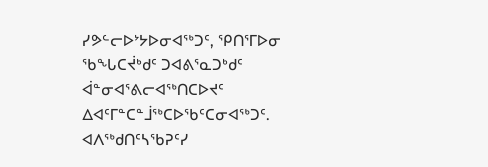ᓯᕗᓪᓕᐅᔾᔭᐅᓂᐊᖅᑐᑦ, ᕿᑎᕐᒥᐅᓂ ᖃᖓᑕᔫᒃᑯᑦ ᑐᐊᕕᕐᓇᑐᒃᑯᑦ ᐋᓐᓂᐊᕐᕕᓕᐊᖅᑎᑕᐅᔪᑦ ᐃᐊᑦᒥᓐᑕᓐᒨᖅᑕᐅᖃᑦᑕᓂᐊᖅᑐᑦ.
ᐊᐱᖅᑯᑎᑦᓴᖃᕈᑦᓯ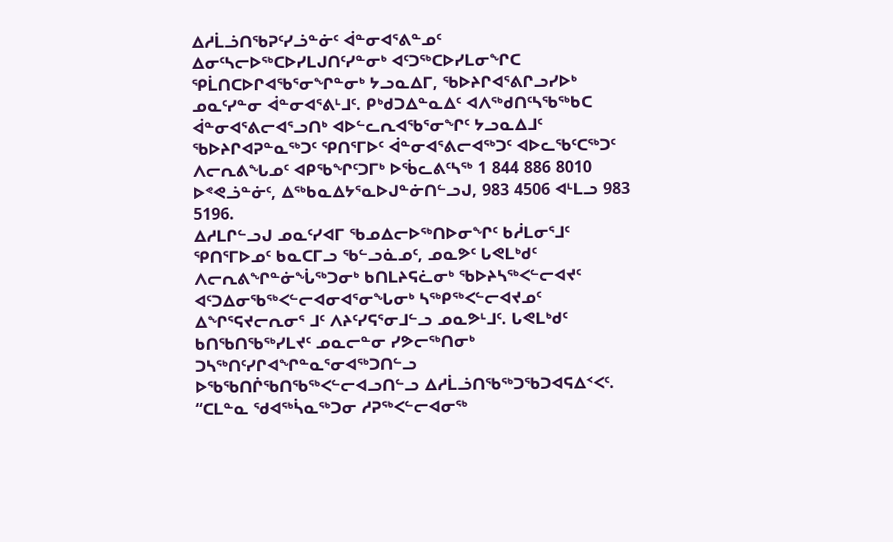ᐃᓱᒫᓘᑎᖃᕈᑦᓯᓘᓐᓃᑦ ᐋᓐᓂᐊᕐᕕᓐᓄᑦ ᐃᓂᑦᓴᓕᐅᖅᑕᐅᓯᒪᒍᑎᑦᓯᓐᓂᒃ ᐊᑦᑐᖅᑕᐅᓯᒪᓂᖏᑕ ᕿᒫᑎᑕᐅᒋᐊᖃᕐᓂᖏᓐᓂᒃ ᔭᓗᓇᐃᒥ, ᖃᐅᔨᒋᐊᕐᕕᒋᓗᓯᐅᒃ ᓄᓇᑦᓯᓐᓂ ᐋᓐᓂᐊᕐᕕᒻᒧᑦ. ᑭᒃᑯᑐᐃᓐᓇᐃᑦ ᐊᐱᖅᑯᑎᑦᓴᖃᖅᑲᑕ ᐋᓐᓂᐊᕐᕕᓕᐊᕐᓗᑎᒃ ᐊᐅᓪᓚᕆᐊᖃᕐᓂᖏᑦ ᔭᓗᓇᐃᒧᑦ ᖃᐅᔨᒋᐊᕈᓐᓇᖅᑐᑦ ᕿᑎᕐᒥᐅᑦ ᐋᓐᓂᐊᕐᕕᓕᐊᖅᑐᑦ ᐊᐅᓚᖃᑦᑕᖅᑐᑦ ᐱᓕᕆᕕᖓᓄᑦ ᐊᑭᖃᖏᑦᑐᒥᒃ ᐅᖄᓚᕕᑦᓴᖅ 1 844 886 8010 ᐅᕝᕙᓘᓐᓃᑦ, ᐃᖅᑲᓇᐃᔭᕐᓇᐅᒍᓐᓃᑎᓪᓗᒍ, 983 4506 ᐊᒻᒪᓗ 983 5196.
ᐃᓱᒪᒋᓪᓗᒍ ᓄᓇᑦᓯᐊᒥ ᖃᓄᐃᓕᐅᖅᑎᐅᓂᖏᑦ ᑲᓲᒪᓂᕐᒧᑦ ᕿᑎᕐᒥᐅᓄᑦ ᑲᓇᑕᒥᓗ ᖃᓪᓗᓈᓄᑦ, ᓄᓇᕗᑦ ᒐᕙᒪᒃᑯᑦ ᐱᓕᕆᕕᖏᓐᓃᖔᖅᑐᓂᒃ ᑲᑎᒪᔨᕋᓛᓂᒃ ᖃᐅᔨᓴᖅᐸᓪᓕᐊᔪᑦ ᐊᑦᑐᐃᓂᖃᖅᐸᓪᓕᐊᓂᐊᕐᓂᖓᓂᒃ ᓴᖅᑭᖅᐸᓪᓕᐊᔪᓄᑦ ᐃᖏᕐᕋᔪᓕᕆᓂᕐ ᒧᑦ ᐱᔨᑦᓯᕋᕐᓂᒧᓪᓗ ᓄᓇᕗᒻᒧᑦ. ᒐᕙᒪᒃᑯᑦ ᑲᑎᖃᑎᖃᖅᓯᒪᔪᑦ ᓄᓇᓕᓐᓂ ᓯᕗᓕᖅᑎᓂᒃ ᑐᓴᖅᑎᑦᓯᒋᐊᖏᓐᓇᕐᓂᐊᖅᑐᑎᓪᓗ ᐅᖃᖃᑎᒌᖃᑎᖃᖅᐸᓪᓕᐊᓗᑎᓪᓗ ᐃᓱᒫᓘᑎᖃᖅᑐᖃᑐᐊᕋᐃᑉᐸᑦ.
“ᑕᒪᓐᓇ ᖁᐊᖅᓵᓇᖅᑐᓂ ᓱᕈᖅᐸᓪᓕᐊᓂᖅ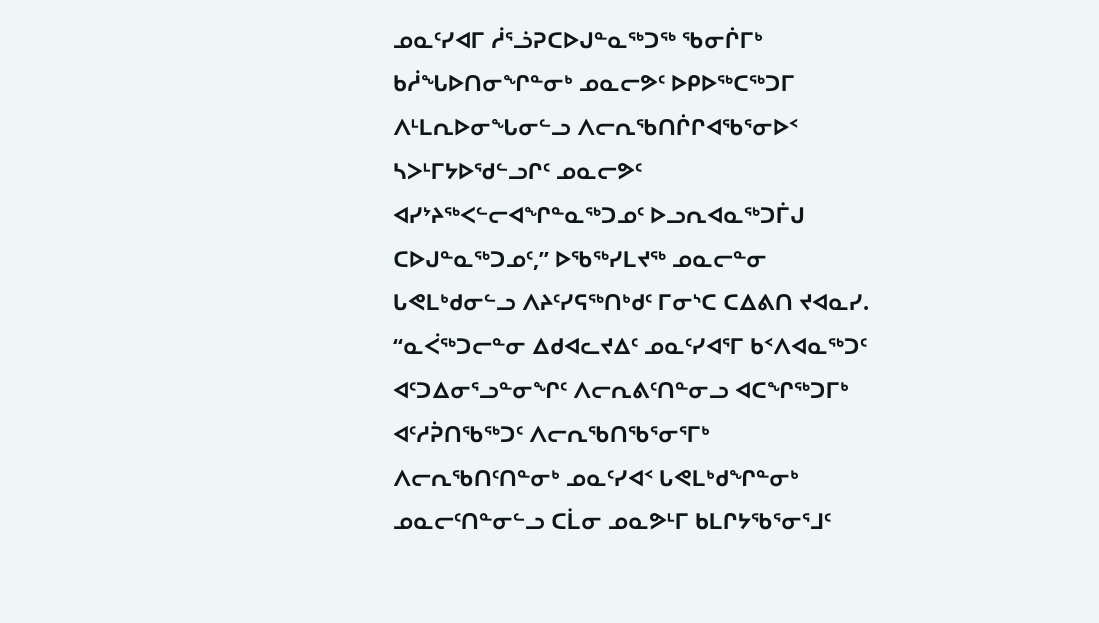ᓄᓇᑦᓯᐊᒥ ᓲᕐᓘᕈᑕᐅᒍᓐᓇᖅᑐᖅ ᖃᓂᒌᒥᒃ ᑲᓲᖓᐅᑎᓂᖏᓐᓂᒃ ᓄᓇᓕᕗᑦ ᐅᑭᐅᖅᑕᖅᑐᒥ ᐱᒻᒪᕆᐅᓂᖓᓂᓪᓗ ᐱᓕᕆᖃᑎᒌᒋᐊᖃᕐᓂᐅᑉ ᓴᐳᒻᒥᔭᐅᖁᓪᓗᒋᑦ ᓄᓇᓕᕗᑦ ᐊᓯᔾᔨᖅᐸᓪᓕᐊᖏᓐᓇᖅᑐᓄᑦ ᐅᓗᕆᐊᓇᖅᑐᒦᒍ ᑕᐅᒍᓐᓇᖅᑐᓄᑦ,” ᐅᖃᖅᓯᒪᔪᖅ ᓄᓇᓕᓐᓂ ᒐᕙᒪᒃᑯᓂᓪᓗ ᐱᔨᑦᓯᕋᖅᑎᒃᑯᑦ ᒥᓂᔅᑕ ᑕᐃᕕᑎ ᔪᐊᓇᓯ. “ᓇᐹᖅᑐᓕᓐᓂ ᐃᑯᐊᓚᔪᐃᑦ ᓄᓇᑦᓯᐊᕐᒥ ᑲᑉᐱᐊᓇᖅᑐᑦ ᐊᑦᑐᐃᓂᕐᓗᓐᓂᖏᑦ ᐱᓕᕆᕕᑦᑎᓐᓂᓗ ᐊᑕᖏᖅᑐᒥᒃ ᐊᑦᓱᕉᑎᖃᖅᑐᑦ ᐱᓕᕆᖃᑎᖃᕐᓂᕐᒥᒃ ᐱᓕᕆᖃᑎᑦᑎᓐᓂᒃ ᓄᓇᑦᓯᐊᑉ ᒐᕙᒪᒃᑯᖏᓐᓂᒃ ᓄᓇᓕᑦᑎᓐᓂᓪᓗ ᑕᒫᓂ ᓄᓇᕗᒻᒥ ᑲᒪᒋᔭᖃᕐᓂᕐᒧᑦ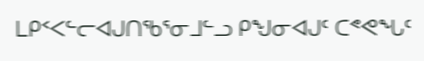ᒪᑭᑉᐸᓪᓕᐊᒍᑎᖃᕐᓂᒧᓪᓗ ᑭᖑᓂᐊᒍᑦ ᑕᕝᕙᖓᑦ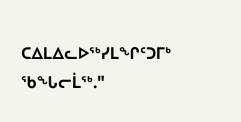ᑕᐃᒪᐃᓚᐅᖅᓯᒪᖏᑦᑐᒥᒃ ᖃᖓᓕᒫᖅ."